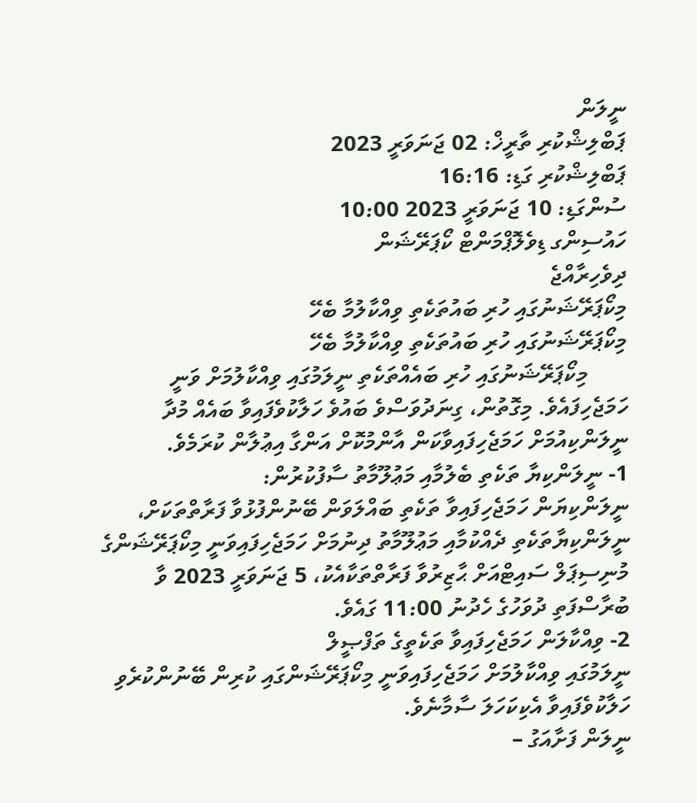ނީލަން
ޕަބްލިޝްކުރި ތާރީޚް: 02 ޖަނަވަރީ 2023
ޕަބްލިޝްކުރި ގަޑި: 16:16
ސުންގަޑި: 10 ޖަނަވަރީ 2023 10:00
ހައުސިންގ ޑިވެލޮޕްމަންޓް ކޯޕަރޭޝަން
ދިވެހިރާއްޖެ
މިކޯޕަރޭޝަނުގައި ހުރި ބައުތަކެތި ވިއްކާލުމާ ބެހޭ
މިކޯޕަރޭޝަނުގައި ހުރި ބައުތަކެތި ވިއްކާލުމާ ބެހޭ
       މިކޯޕަރޭޝަނުގައި ހުރި ބައެއްތަކެތި ނީލަމުގައި ވިއްކާލުމަށް ވަނީ ހަމަޖެހިފައެވެ. މިގޮތުން، ގިނަދުވަސްވެ ބައުވެ ހަލާކުވެފައިވާ ބައެއް މުދާ ނީލަންކިއުމަށް ހަމަޖެހިފައިވާކަން އާންމުކޮށް އަންގާ އިޢުލާން ކުރަމެވެ.
1- ނީލަންކިޔާ ތަކެތި ބެލުމާއި މަޢުލޫމާތު ސާފުކުރުން:
ނީލަންކިޔަން ހަމަޖެހިފައިވާ ތަކެތި ބައްލަވަން ބޭނުންފުޅުވާ ފަރާތްތަކަށް، ނީލަންކިޔާތަކެތި ދެއްކުމާއި މަޢުލޫމާތު ދިނުމަށް ހަމަޖެހިފައިވަނީ މިކޯޕަރޭޝަންގެ މުނިސިޕަލް ސައިޓްއަށް ޙާޒިރުވާ ފަރާތްތަކާއެކު، 5 ޖަނަވަރީ 2023 ވާ ބުރާސްފަތި ދުވަހުގެ ހެދުނު 11:00 ގައެވެ.
2- ވިއްކާލަން ހަމަޖެހިފައިވާ ތަކެތީގެ ތަފްޞީލް
ނީލަމުގައި ވިއްކާލުމަށް ހަމަޖެހިފައިވަނީ މިކޯޕަރޭޝަންގައި ކުރިން ބޭނުންކުރެވި ހަލާކުވެފައިވާ އެކިކަހަލަ ސާމާނެވެ.
ނީލަން ފަށާއަގު –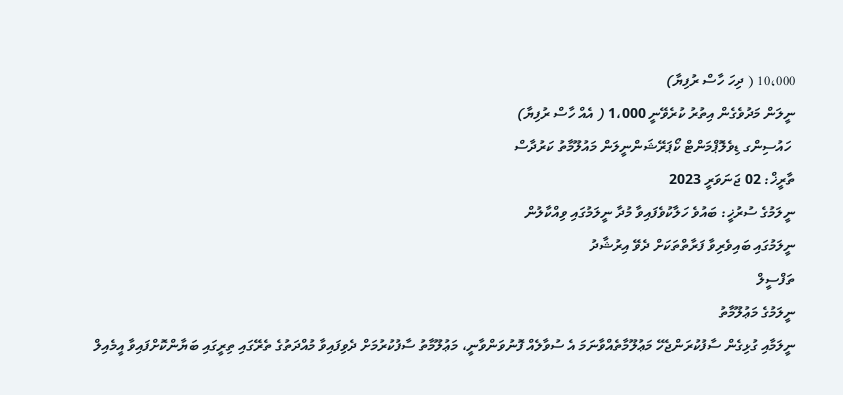10،000 ( ދިހަ ހާސް ރުފިޔާ)
ނީލަން މަދުވެގެން އިތުރު ކުރެވޭނީ 1،000 ( އެއް ހާސް ރުފިޔާ)
 ހައުސިންގ ޑިވެލޮޕްމަންޓް ކޯޕަރޭޝަންނީލަން މައުލޫމާތު ކަރުދާސް
ތާރީޚް: 02 ޖަނަވަރީ 2023
ނީލަމުގެ ސުރުޚީ: ބައުވެ ހަލާކުވެފައިވާ މުދާ ނީލަމުގައި ވިއްކާލުން
ނީލަމުގައި ބައިވެރިވާ ފަރާތްތަކަށް ދެވޭ އިރުޝާދު
ތަފްސީލް
ނީލަމުގެ މަޢުލޫމާތު
ނީލަމާއި ގުޅިގެން ސާފުކުރަންޖެހޭ މަޢުލޫމާތެއްވާނަމަ އެ ސުވާލެއް ފޮނުވަންވާނީ، މަޢުލޫމާތު ސާފުކުރުމަށް ދެވިފައިވާ މުއްދަތުގެ ތެރޭގައި ތިރީގައި ބަޔާންކޮށްފައިވާ އީމެއިލް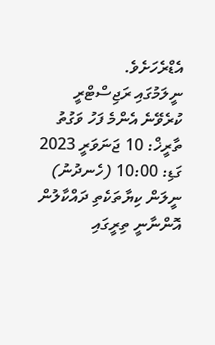އެޑްރެހަށެވެ.
ނީލަމުގައި ރަޖިސްޓްރީ ކުރެވޭނެ އެންމެ ފަހު ވަގުތު
ތާރީޚް: 10 ޖަނަވަރީ 2023
ގަޑި: 10:00 (ހެނދުނު)
ނީލަން ކިޔާތަކެތި ދައްކާލުން އޮންނާނީ ތިރީގައި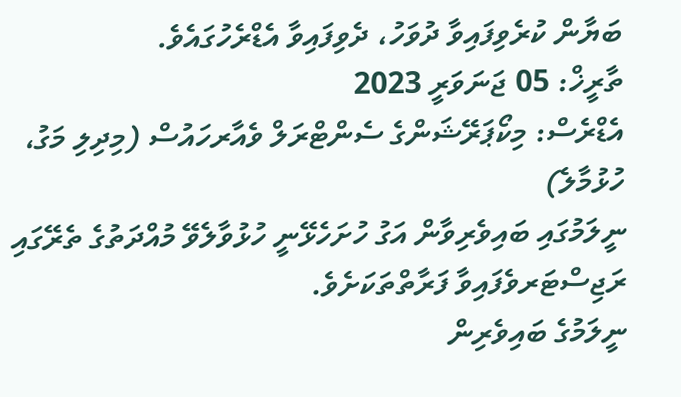ބަޔާން ކުރެވިފައިވާ ދުވަހު، ދެވިފައިވާ އެޑްރެހުގައެވެ.
ތާރީޚް: 05 ޖަނަވަރީ 2023
އެޑްރެސް: މިކޯޕަރޭޝަންގެ ސެންޓްރަލް ވެއާރހައުސް (މިދިލި މަގު، ހުޅުމާލެ)
ނީލަމުގައި ބައިވެރިވާން އަގު ހުށަހެޅޭނީ ހުޅުވާލެވޭ މުއްދަތުގެ ތެރޭގައި ރަޖިސްޓަރވެފައިވާ ފަރާތްތަކަށެވެ.
ނީލަމުގެ ބައިވެރިން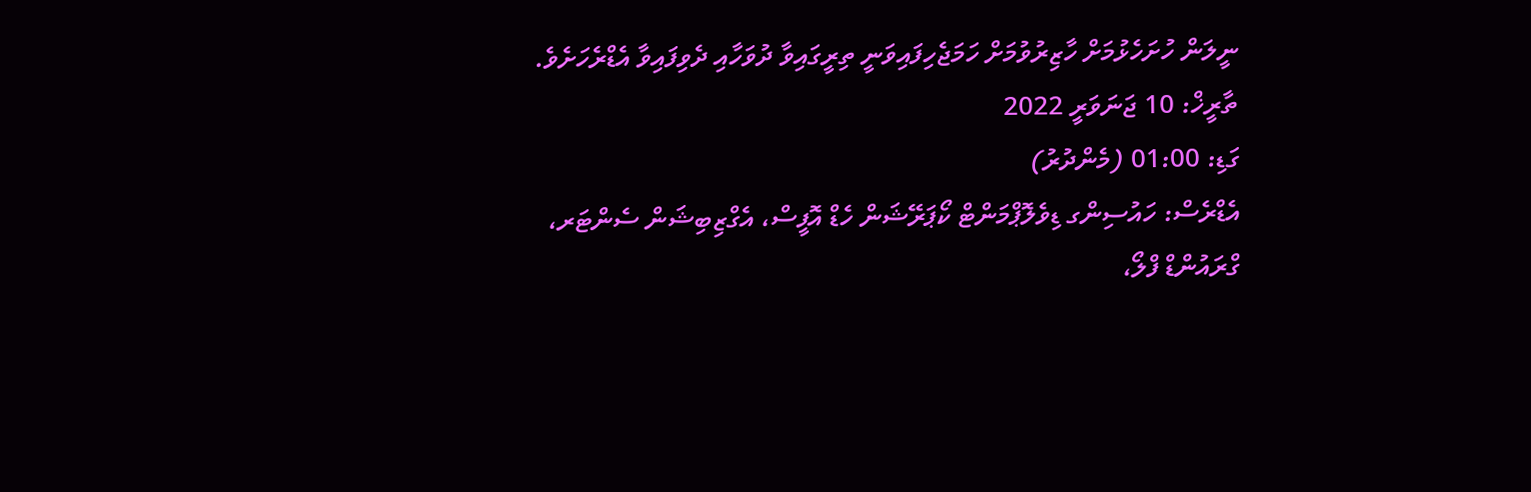ނީލަން ހުށަހެޅުމަށް ހާޒިރުވުމަށް ހަމަޖެހިފައިވަނީ ތިރީގައިވާ ދުވަހާއި ދެވިފައިވާ އެޑްރެހަށެވެ.
ތާރީޚް: 10 ޖަނަވަރީ 2022
ގަޑި: 01:00 (މެންދުރު)
އެޑްރެސް: ހައުސިންގ ޑިވެލޮޕްމަންޓް ކޯޕަރޭޝަން ހެޑް އޮފީސް، އެގްޒިބިޝަން ސެންޓަރ، ގްރައުންޑް ފްލޯ،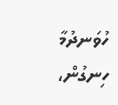ހުވަނދުމާ ހިނގުން،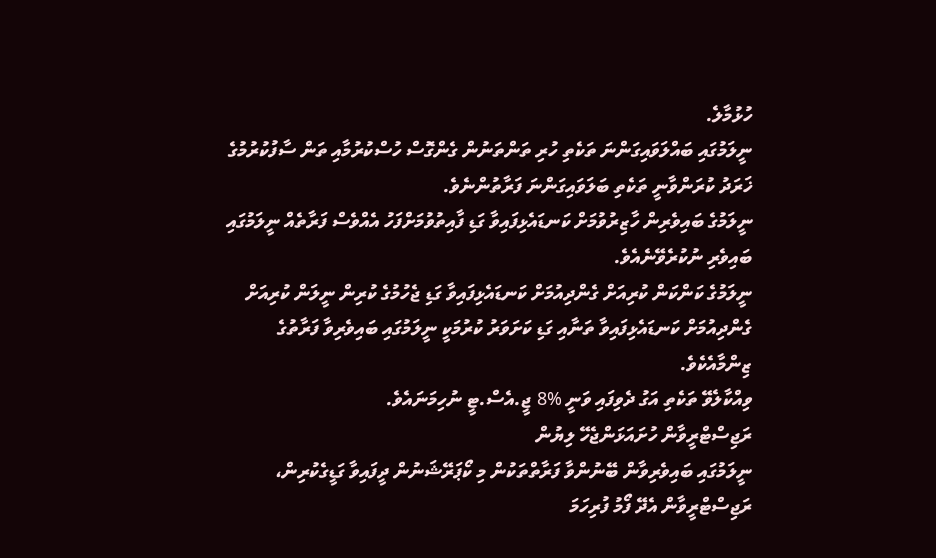ހުޅުމާލެ.
ނީލަމުގައި ބައްލަވައިގަންނަ ތަކެތި ހުރި ތަންތަނުން ގެންގޮސް ހުސްކުރުމާއި ތަން ސާފުކުރުމުގެ ޚަރަދު ކުރަންވާނީ ތަކެތި ބަލަވައިގަންނަ ފަރާތުންނެވެ.
ނީލަމުގެ ބައިވެރިން ހާޒިރުވުމަށް ކަނޑައެޅިފައިވާ ގަޑި ފާއިތުވުމަށްފަހު އެއްވެސް ފަރާތެއް ނީލަމުގައި ބައިވެރި ނުކުރެވޭނެއެވެ.
ނީލަމުގެ ކަންކަން ކުރިއަށް ގެންދިއުމަށް ކަނޑައެޅިފައިވާ ގަޑި ޖެހުމުގެ ކުރިން ނީލަން ކުރިއަށް ގެންދިއުމަށް ކަނޑައެޅިފައިވާ ތަނާއި ގަޑި ކަށަވަރު ކުރުމަކީ ނީލަމުގައި ބައިވެރިވާ ފަރާތުގެ ޒިންމާއެކެވެ.
ވިއްކާލެވޭ ތަކެތި އަގު ދެވިފައި ވަނީ %8 ޖީ.އެސް.ޓީ ނުހިމަނައެވެ.
ރަޖިސްޓްރީވާން ހުށައަޅަންޖެހޭ ލިޔުން
ނީލަމުގައި ބައިވެރިވާން ބޭނުންވާ ފަރާތްތަކުން މި ކޯޕަރޭޝަނުން ދީފައިވާ ގަޑީގެކުރިން، ރަޖިސްޓްރީވާން އެދޭ ފޯމު ފުރިހަމަ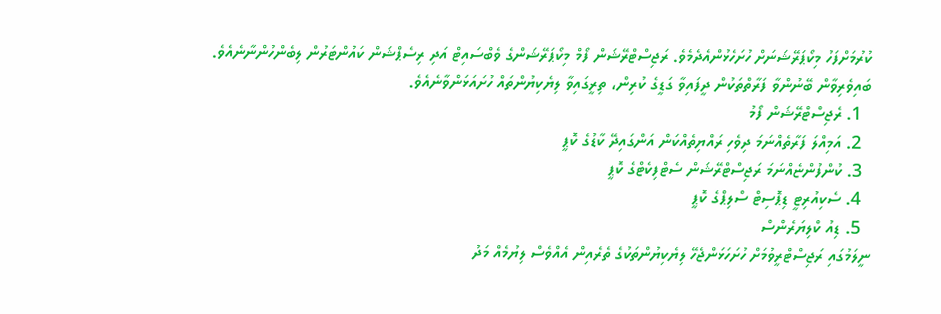ކުރުމަށްފަހު މިކޯޕަރޭޝަނަށް ހުށަހެޅުންއެދެމެވެ. ރަޖިސްޓްރޭޝަން ފޯމް މިކޯޕަރޭޝަންގެ ވެބްސައިޓް އަދި ރިސެޕްޝަން ކައުންޓަރުން ލިބެންހުންނާނެއެވެ.
ބައިވެރިވާން ބޭނުންވާ ފަރާތްތަކުން ދީފައިވާ ގަޑީގެ ކުރިން، ތިރީގައިވާ ލިޔެކިޔުންތައް ހުށައަޅަންވާނެއެވެ.
  1. ރެޖިސްޓްރޭޝަން ފޯމު
  2. އަމިއްލަ ފަރާތެއްނަމަ ދިވެހި ރައްޔިތެއްކަން އަންގައިދޭ ކާޑުގެ ކޮޕީ
  3. ކުންފުންޏެއްނަމަ ރަޖިސްޓްރޭޝަން ސެޓްފިކެޓްގެ ކޮޕީ
  4. ސެކިއުރިޓީ ޑިޕޮސިޓް ސްލިޕްގެ ކޮޕީ
  5. ޑިއު ކްލިޔަރެންސް
ނީލަމުގައި ރަޖިސްޓްރީވުމަށް ހުށަހަޅަންޖެހޭ ލިޔެކިޔުންތަކުގެ ތެރެއިން އެއްވެސް ލިޔުމެއް މަދު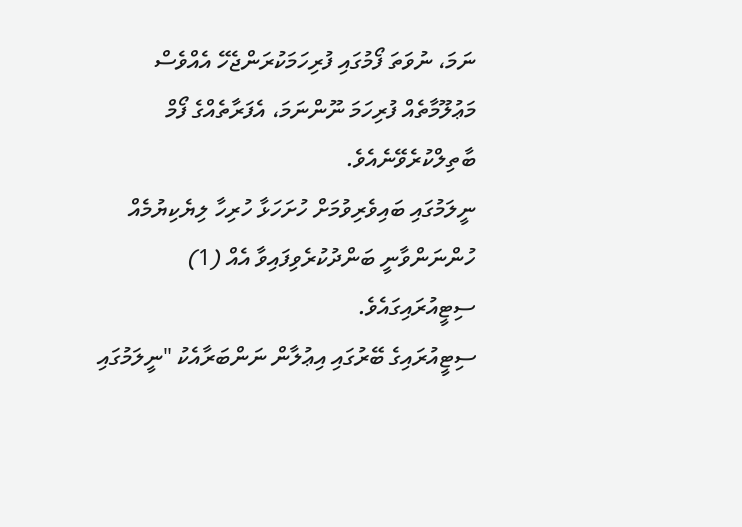ނަމަ، ނުވަތަ ފޯމުގައި ފުރިހަމަކުރަންޖެހޭ އެއްވެސް މަޢުލޫމާތެއް ފުރިހަމަ ނޫންނަމަ، އެފަރާތެއްގެ ފޯމް ބާތިލްކުރެވޭނެއެވެ.
ނީލަމުގައި ބައިވެރިވުމަށް ހުށަހަޅާ ހުރިހާ ލިޔެކިޔުމެއް ހުންނަންވާނީ ބަންދުކުރެވިފައިވާ އެއް (1) ސިޓީއުރައިގައެވެ.
ސިޓީއުރައިގެ ބޭރުގައި އިޢުލާން ނަންބަރާއެކު "ނީލަމުގައި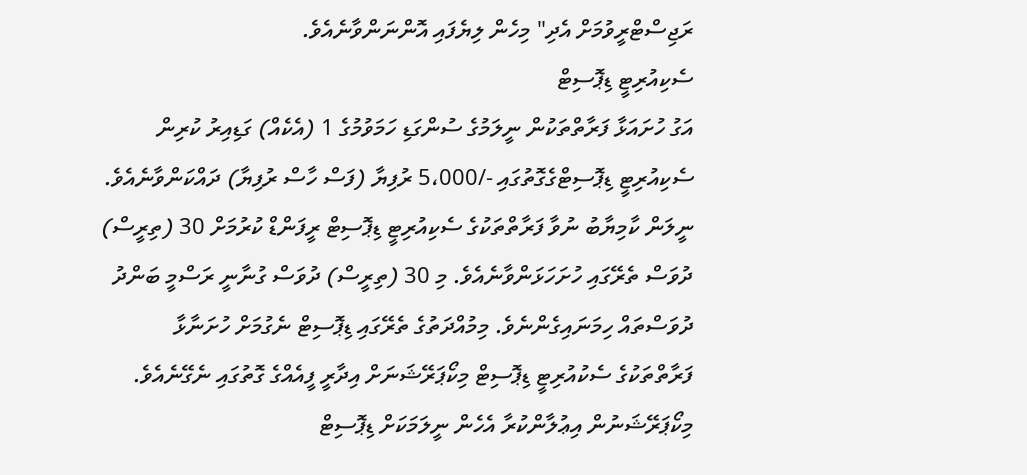ރަޖިސްޓްރީވުމަށް އެދި" މިހެން ލިޔެފައި އޮންނަންވާނެއެވެ.
ސެކިއުރިޓީ ޑިޕޮސިޓް
އަގު ހުށައަޅާ ފަރާތްތަކުން ނީލަމުގެ ސުންގަޑި ހަމަވުމުގެ 1 (އެކެއް) ގަޑިއިރު ކުރިން ސެކިއުރިޓީ ޑިޕޮސިޓްގެގޮތުގައި -/5،000 ރުފިޔާ (ފަސް ހާސް ރުފިޔާ) ދައްކަންވާނެއެވެ.
ނީލަން ކާމިޔާބު ނުވާ ފަރާތްތަކުގެ ސެކިއުރިޓީ ޑިޕޮސިޓް ރީފަންޑް ކުރުމަށް 30 (ތިރީސް) ދުވަސް ތެރޭގައި ހުށަހަޅަންވާނެއެވެ. މި 30 (ތިރީސް) ދުވަސް ގުނާނީ ރަސްމީ ބަންދު ދުވަސްތައް ހިމަނައިގެންނެވެ. މިމުއްދަތުގެ ތެރޭގައި ޑިޕޮސިޓް ނެގުމަށް ހުށަނާޅާ ފަރާތްތަކުގެ ސެކުއުރިޓީ ޑިޕޮސިޓް މިކޯޕަރޭޝަނަށް އިދާރީ ފީއެއްގެ ގޮތުގައި ނެގޭނެއެވެ.
މިކޯޕަރޭޝަނުން އިޢުލާންކުރާ އެހެން ނީލަމަކަށް ޑިޕޮސިޓް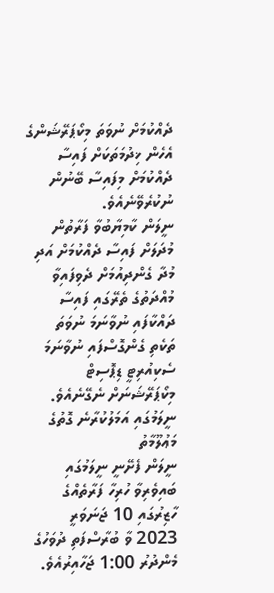ދެއްކުމަށް ނުވަތަ މިކޯޕަރޭޝަންގެ އެހެން ޚިދުމަތަކަށް ފައިސާ ދެއްކުމަށް މިފައިސާ ބޭނުން ނުކުރެވޭނެއެވެ.
ނީލަން ކާމިޔާބުވާ ފަރާތުން މުދަލަށް ފައިސާ ދެއްކުމަށް އަދި މުދާ ގެންދިއުމަށް ދެވިފައިވާ މުއްދަތުގެ ތެރޭގައި ފައިސާ ދައްކާފައި ނުވާނަމަ ނުވަތަ ތަކެތި ގެންގޮސްފައި ނުވާނަމަ ސެކިއުރިޓީ ޑިޕޮސިޓް މިކޯޕަރޭޝަނަށް ނެގޭނެއެވެ.
ނީލަމުގައި އަމަލުކުރާނެ ގޮތުގެ މަޢުލޫމާތު
ނީލަން ފެށޭނީ ނީލަމުގައި ބައިވެރިވާ ހުރިހާ ފަރާތެއްގެ ހާޒިރުގައި 10 ޖަނަވަރީ 2023 ވާ ބުރާސްފަތި ދުވަހުގެ މެންދުރު 1:00 ޖަހާއިރުއެވެ.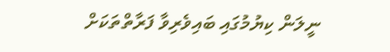ނީލަން ކިޔުމުގައި ބައިވެރިވާ ފަރާތްތަކަށް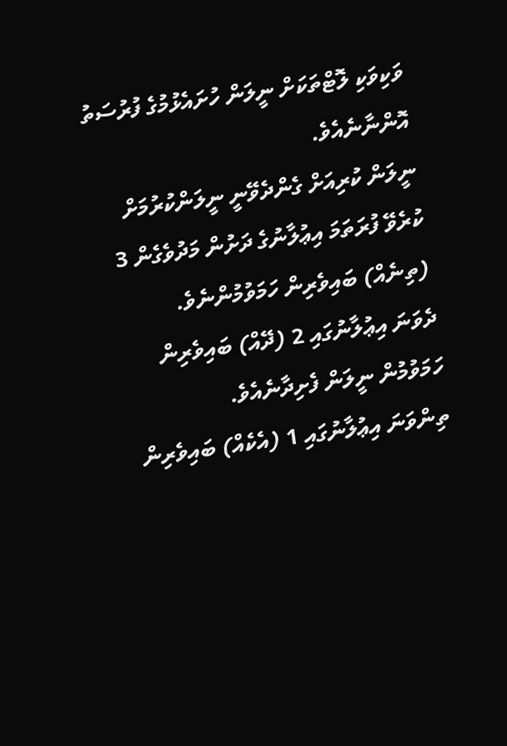ވަކިވަކި ލޮޓްތަކަށް ނީލަން ހުށައެޅުމުގެ ފުރުސަތު އޮންނާނެއެވެ.
ނީލަން ކުރިއަށް ގެންދެވޭނީ ނީލަންކުރުމަށް ކުރެވޭ ފުރަތަމަ އިޢުލާނުގެ ދަށުން މަދުވެގެން 3 (ތިނެއް) ބައިވެރިން ހަމަވުމުންނެވެ.
ދެވަނަ އިޢުލާނުގައި 2 (ދޭއް) ބައިވެރިން ހަމަވުމުން ނީލަން ފެށިދާނެއެވެ.
ތިންވަނަ އިޢުލާނުގައި 1 (އެކެއް) ބައިވެރިން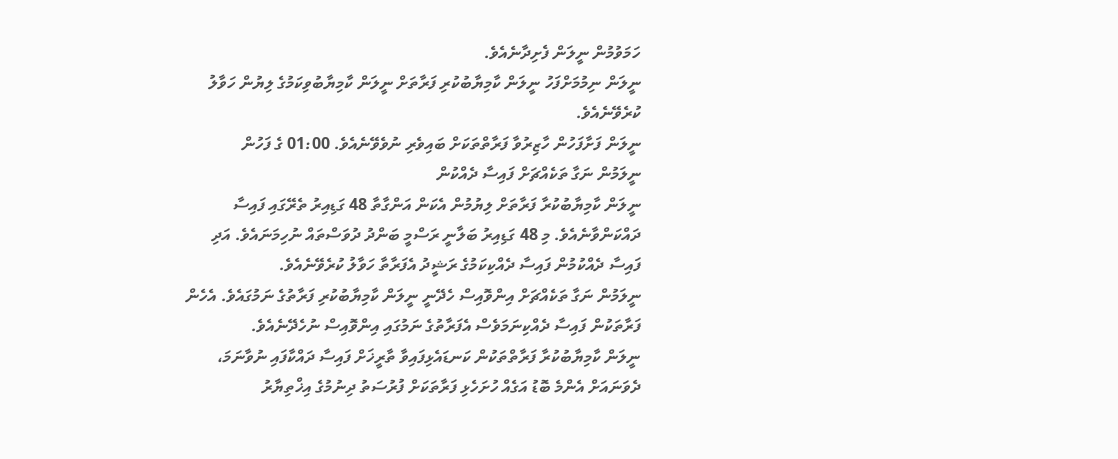ހަމަވުމުން ނީލަން ފެށިދާނެއެވެ.
ނީލަން ނިމުމަށްފަހު ނީލަން ކާމިޔާބުކުރި ފަރާތަށް ނީލަން ކާމިޔާބުވިކަމުގެ ލިޔުން ހަވާލު ކުރެވޭނެއެވެ.
ނީލަން ފަށާފަހުން ހާޒިރުވާ ފަރާތްތަކަށް ބައިވެރި ނުވެވޭނެއެވެ. 01:00 ގެ ފަހުން
ނީލަމުން ނަގާ ތަކެއްޗަށް ފައިސާ ދެއްކުން
ނީލަން ކާމިޔާބުކުރާ ފަރާތަށް ލިޔުމުން އެކަން އަންގާތާ 48 ގަޑިއިރު ތެރޭގައި ފައިސާ ދައްކަންވާނެއެވެ. މި 48 ގަޑިއިރު ބަލާނީ ރަސްމީ ބަންދު ދުވަސްތައް ނުހިމަނައެވެ. އަދި ފައިސާ ދެއްކުމުން ފައިސާ ދެއްކިކަމުގެ ރަޝީދު އެފަރާތާ ހަވާލު ކުރެވޭނެއެވެ.
ނީލަމުން ނަގާ ތަކެއްޗަށް އިންވޮއިސް ހެދޭނީ ނީލަން ކާމިޔާބުކުރި ފަރާތުގެ ނަމުގައެވެ. އެހެން ފަރާތަކުން ފައިސާ ދެއްކިނަމަވެސް އެފަރާތުގެ ނަމުގައި އިންވޮއިސް ނުހެދޭނެއެވެ.
ނީލަން ކާމިޔާބުކުރާ ފަރާތްތަކުން ކަނޑައެޅިފައިވާ ތާރީޚަށް ފައިސާ ދައްކާފައި ނުވާނަމަ، ދެވަނައަށް އެންމެ ބޮޑު އަގެއް ހުށަހެޅި ފަރާތަކަށް ފުރުސަތު ދިނުމުގެ އިޚްތިޔާރު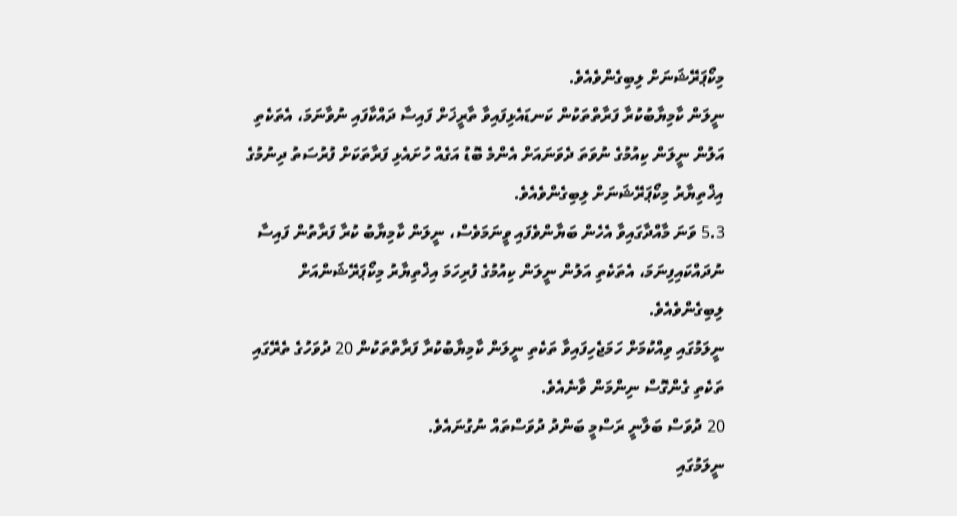މިކޯޕަރޭޝަނަށް ލިބިގެންވެއެވެ.
ނީލަން ކާމިޔާބުކުރާ ފަރާތްތަކުން ކަނޑައެޅިފައިވާ ތާރީޚަށް ފައިސާ ދައްކާފައި ނުވާނަމަ، އެތަކެތި އަލުން ނީލަން ކިއުމުގެ ނުވަތަ ދެވަނައަށް އެންމެ ބޮޑު އަގެއް ހުށައެޅި ފަރާތަކަށް ފުރުސަތު ދިނުމުގެ އިޚްތިޔާރު މިކޯޕަރޭޝަނަށް ލިބިގެންވެއެވެ.
5.3 ވަނަ މާއްދާގައިވާ އެހެން ބަޔާންވެފައި ވީނަމަވެސް، ނީލަން ކާމިޔާބު ކުރާ ފަރާތުން ފައިސާ ނުދައްކައިފިނަމަ، އެތަކެތި އަލުން ނީލަން ކިއުމުގެ ފުރިހަމަ އިޚްތިޔާރު މިކޯޕަރޭޝަންއަށް ލިބިގެންވެއެވެ.
ނީލަމުގައި ވިއްކުމަށް ހަމަޖެހިފައިވާ ތަކެތި ނީލަން ކާމިޔާބުކުރާ ފަރާތްތަކުން 20 ދުވަހުގެ ތެރޭގައި ތަކެތި ގެންގޮސް ނިންމަން ވާނެއެވެ.
20 ދުވަސް ބަލާނީ ރަސްމީ ބަންދު ދުވަސްތައް ނުގުނައެވެ.
ނީލަމުގައި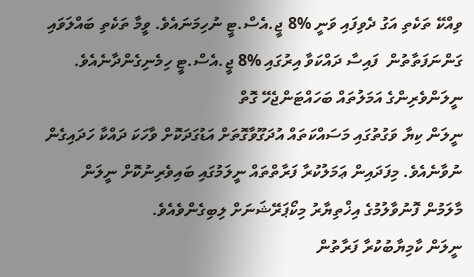ވިއްކޭ ތަކެތި އަގު ދެވިފައި ވަނީ %8 ޖީ.އެސް.ޓީ ނުހިމަނައެވެ. ވީމާ ތަކެތި ބައްލަވައި ގަންނަފަތާތުން  ފައިސާ ދައްކަވާ އިރުގައި %8 ޖީ.އެސް.ޓީ ހިމެނިގެންދާނެއެވެ.
ނީލަންވެރިންގެ އަމަލުތައް ބަހައްޓަންޖެހޭ ގޮތް
ނީލަން ކިޔާ ވަގުތުގައި މަސައްކަތައް އުދަގޫވާގޮތަށް އަޑުގަދަކޮށް ވާހަކަ ދައްކާ ހަދައިގެން ނުވާނެއެވެ. މިފަދައިން ޢަމަލުކުރާ ފަރާތްތައް ނީލަމުގައި ބައިވެރިނުކޮށް ނީލަން މާލަމުން ފޮނުވާލުމުގެ އިޚްތިޔާރު މިކޯޕަރޭޝަނަށް ލިބިގެންވެއެވެ.
ނީލަން ކާމިޔާބުކުރާ ފަރާތުން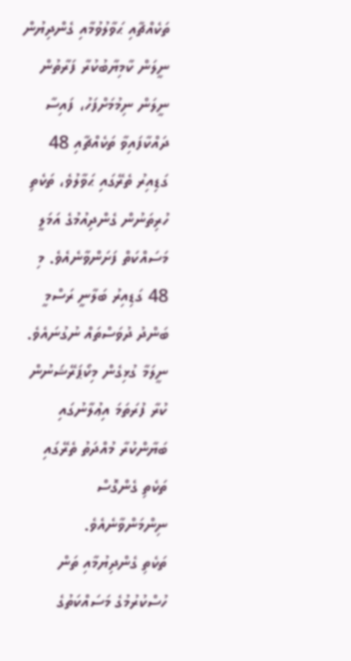ތަކެއްޗާއި ޙަވާލުވުމާއި ގެންދިޔުން
ނީލަން ކާމިޔާބުކުރާ ފަރާތުން ނީލަން ނިމުމަށްފަހު، ފައިސާ ދައްކާފައިވާ ތަކެއްޗާއި 48 ގަޑިއިރު ތެރޭގައި ޙަވާލުވެ، ތަކެތި ހުރިތަނުން ގެންދިއުމުގެ އަމަލީ މަސައްކަތް ފަށަންވާނެއެވެ. މި 48 ގަޑިއިރު ބަލާނީ ރަސްމީ ބަންދު ދުވަސްތައް ނުގުނައެވެ.
ނީލަމާ ގުޅިގެން މިކޯޕަރޭޝަނުން ކުރާ ފުރަތަމަ އިޢުލާނުގައި ބަޔާންކުރާ މުއްދަތު ތެރޭގައި ތަކެތި ގެންގޮސް ނިންމަންވާނެއެވެ.
ތަކެތި ގެންދިޔުމާއި ތަން ހުސްކުރުމުގެ މަސައްކަތުގެ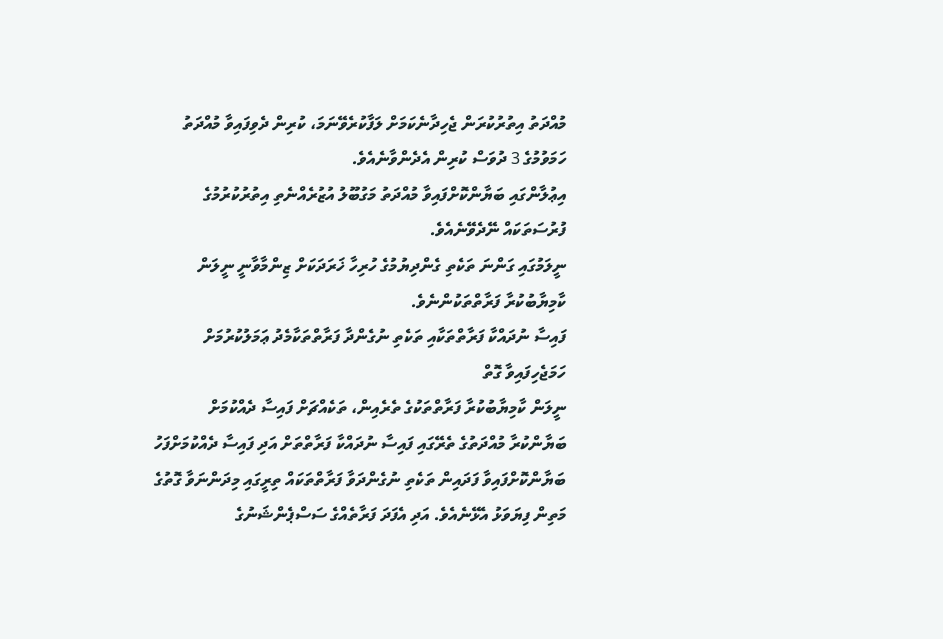މުއްދަތު އިތުރުކުރަން ޖެހިދާނެކަމަށް ލަފާކުރެވޭނަމަ، ކުރިން ދެވިފައިވާ މުއްދަތު ހަމަވުމުގެ 3 ދުވަސް ކުރިން އެދެންވާނެއެވެ.
އިޢުލާންގައި ބަޔާންކޮށްފައިވާ މުއްދަތު މަގުބޫލު އުޒުރެއްނެތި އިތުރުކުރުމުގެ ފުރުސަތަކައް ނޭދެވޭނެއެވެ.
ނީލަމުގައި ގަންނަ ތަކެތި ގެންދިޔުމުގެ ހުރިހާ ޚަރަދަކަށް ޒިންމާވާނީ ނީލަން ކާމިޔާބުކުރާ ފަރާތްތަކުންނެވެ.
ފައިސާ ނުދައްކާ ފަރާތްތަކާއި ތަކެތި ނުގެންދާ ފަރާތްތަކާމެދު ޢަމަލުކުރުމަށް ހަމަޖެހިފައިވާ ގޮތް
ނީލަން ކާމިޔާބުކުރާ ފަރާތްތަކުގެ ތެރެއިން، ތަކެއްޗަށް ފައިސާ ދެއްކުމަށް ބަޔާންކުރާ މުއްދަތުގެ ތެރޭގައި ފައިސާ ނުދައްކާ ފަރާތްތަށް އަދި ފައިސާ ދެއްކުމަށްފަހު ބަޔާންކޮށްފައިވާ ފަދައިން ތަކެތި ނުގެންދަވާ ފަރާތްތަކައް ތިރީގައި މިދަންނަވާ ގޮތުގެ މަތިން ފިޔަވަޅު އެޅޭނެއެވެ. އަދި އެފަދަ ފަރާތެއްގެ ސަސްޕެންޝަނުގެ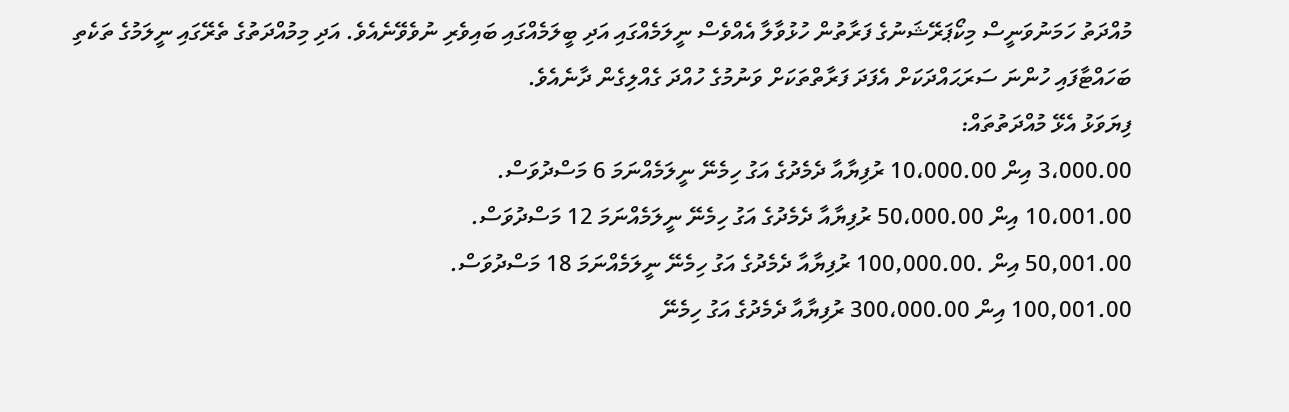މުއްދަތު ހަމަނުވަނީސް މިކޯޕަރޭޝަނުގެ ފަރާތުން ހުޅުވާލާ އެއްވެސް ނީލަމެއްގައި އަދި ބީލަމެއްގައި ބައިވެރި ނުވެވޭނެއެވެ. އަދި މިމުއްދަތުގެ ތެރޭގައި ނީލަމުގެ ތަކެތި ބަހައްޓާފައި ހުންނަ ސަރަޙައްދަކަށް އެފަދަ ފަރާތްތަކަށް ވަނުމުގެ ހުއްދަ ގެއްލިގެން ދާނެއެވެ.
ފިޔަވަޅު އެޅޭ މުއްދަތުތައް:
3،000.00 އިން 10،000.00 ރުފިޔާއާ ދެމެދުގެ އަގު ހިމެނޭ ނީލަމެއްނަމަ 6 މަސްދުވަސް.
10،001.00 އިން 50،000.00 ރުފިޔާއާ ދެމެދުގެ އަގު ހިމެނޭ ނީލަމެއްނަމަ 12 މަސްދުވަސް.
50,001.00 އިން .100,000.00 ރުފިޔާއާ ދެމެދުގެ އަގު ހިމެނޭ ނީލަމެއްނަމަ 18 މަސްދުވަސް.
100,001.00 އިން 300،000.00 ރުފިޔާއާ ދެމެދުގެ އަގު ހިމެނޭ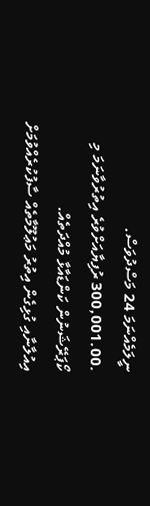ނީލަމެއްނަމަ 24 މަސްދުވަސް.
.300,001.00 ރުފިޔާއަށްވުރެ އިތުރުވާނަމަ މި ކޯޕަރޭޝަނުން ކަންޑައާޅާ މުއްދަތެއް.
އިއުލާނާއި ގުޅިގެން އިތުރު މަޢުލޫމާތެއް ސާފުކުރެއްވުމަށް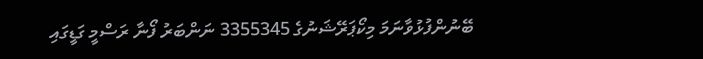ބޭނުންފުޅުވާނަމަ މިކޯޕަރޭޝަނުގެ 3355345 ނަންބަރު ފޯނާ ރަސްމީ ގަޑީގައި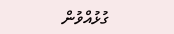ގުޅުއްވުން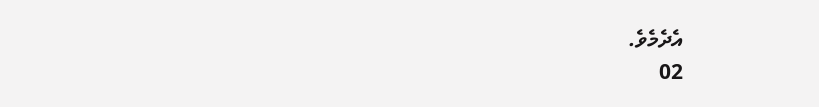އެދެމެވެ.
02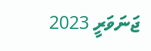ޖަނަވަރީ 2023